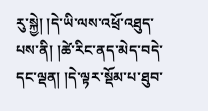རུ་སྐྱེ། །དེ་ཡི་ལས་འཕྲོ་འཐུད་པས་ནི། །ཚེ་རིང་ནད་མེད་བདེ་དང་ལྡན། །དེ་ལྟར་སྡོམ་པ་ཐུབ་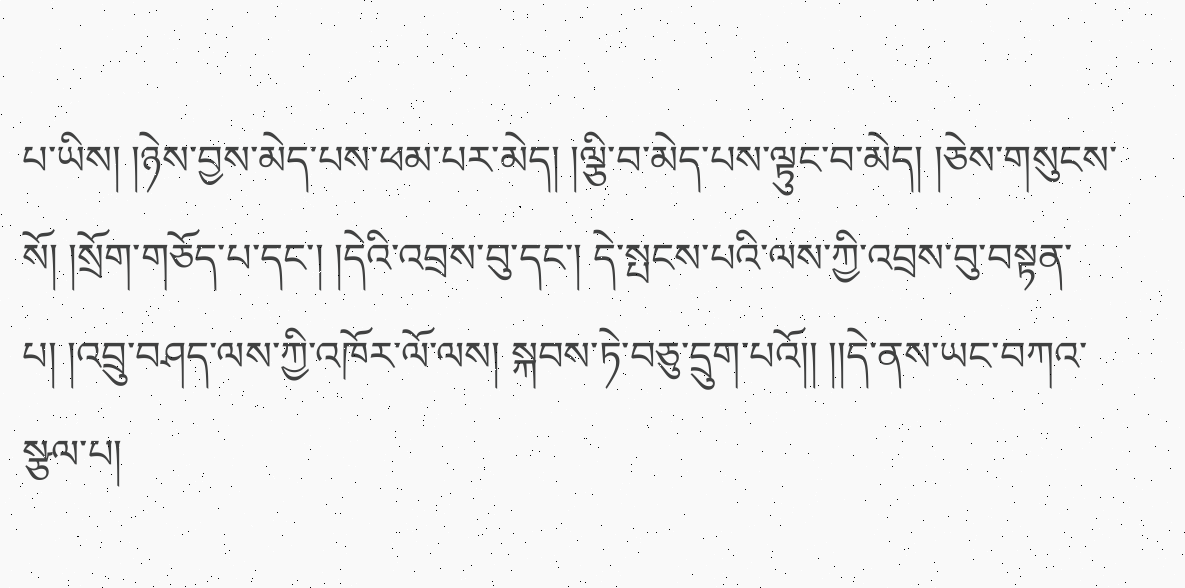པ་ཡིས། །ཉེས་བྱས་མེད་པས་ཕམ་པར་མེད། །ལྕི་བ་མེད་པས་ལྟུང་བ་མེད། །ཅེས་གསུངས་སོ། །སྲོག་གཅོད་པ་དང་། །དེའི་འབྲས་བུ་དང་། དེ་སྤངས་པའི་ལས་ཀྱི་འབྲས་བུ་བསྟན་པ། །འབྲུ་བཤད་ལས་ཀྱི་འཁོར་ལོ་ལས། སྐབས་ཏེ་བཅུ་དྲུག་པའོ།། །།དེ་ནས་ཡང་བཀའ་སྩལ་པ།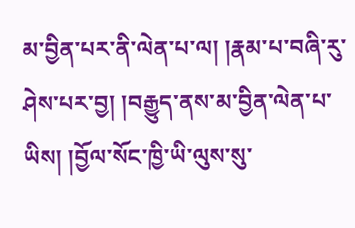མ་བྱིན་པར་ནི་ལེན་པ་ལ། །རྣམ་པ་བཞི་རུ་ཤེས་པར་བྱ། །བརྒྱུད་ནས་མ་བྱིན་ལེན་པ་ཡིས། །བྱོལ་སོང་ཁྱི་ཡི་ལུས་སུ་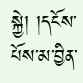སྐྱེ། །དངོས་པོས་མ་བྱིན་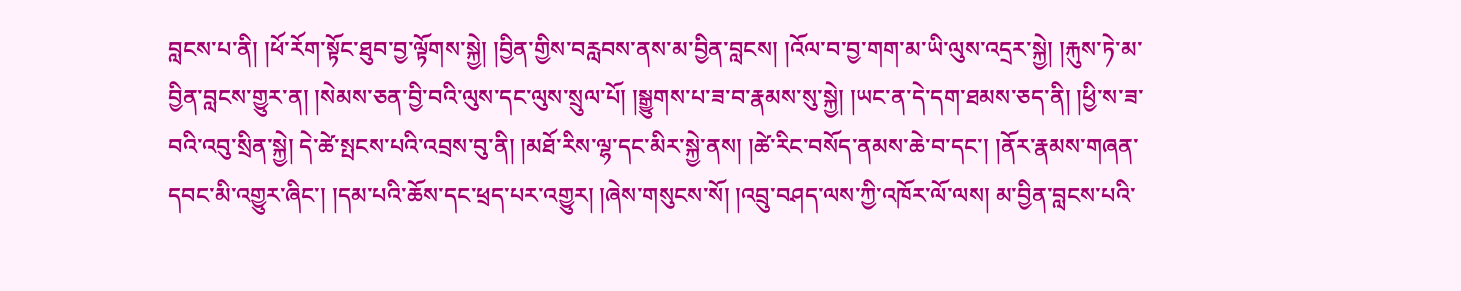བླངས་པ་ནི། །ཕོ་རོག་སྟོང་ཐུབ་བྱ་ལྟོགས་སྐྱེ། །བྱིན་གྱིས་བརླབས་ནས་མ་བྱིན་བླངས། །འོལ་བ་བྱ་གག་མ་ཡི་ལུས་འདྲར་སྐྱེ། །རྐུས་ཏེ་མ་བྱིན་བླངས་གྱུར་ན། །སེམས་ཅན་བྱི་བའི་ལུས་དང་ལུས་སྲུལ་པོ། །སྒྱུགས་པ་ཟ་བ་རྣམས་སུ་སྐྱེ། །ཡང་ན་དེ་དག་ཐམས་ཅད་ནི། །ཕྱི་ས་ཟ་བའི་འབུ་སྲིན་སྐྱེ། དེ་ཚེ་སྤངས་པའི་འབྲས་བུ་ནི། །མཐོ་རིས་ལྷ་དང་མིར་སྐྱེ་ནས། །ཚེ་རིང་བསོད་ནམས་ཆེ་བ་དང་། །ནོར་རྣམས་གཞན་དབང་མི་འགྱུར་ཞིང་། །དམ་པའི་ཆོས་དང་ཕྲད་པར་འགྱུར། །ཞེས་གསུངས་སོ། །འབྲུ་བཤད་ལས་ཀྱི་འཁོར་ལོ་ལས། མ་བྱིན་བླངས་པའི་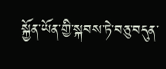སྐྱོན་ཡོན་གྱི་སྐབས་ཏེ་བཅུ་བདུན་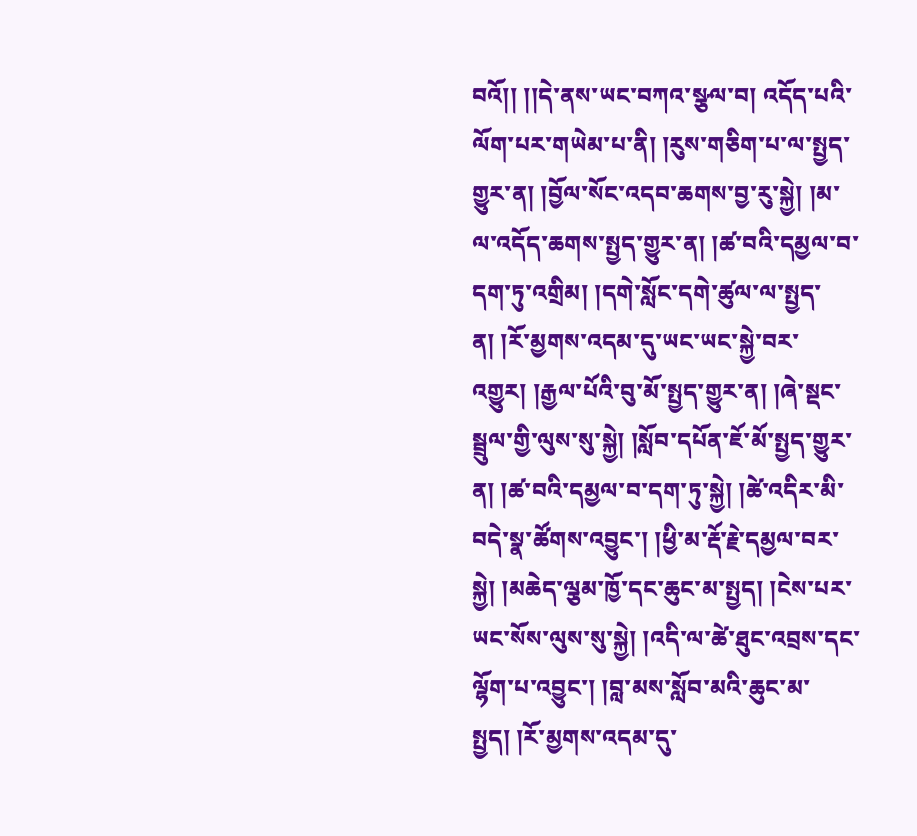བའོ།། །།དེ་ནས་ཡང་བཀའ་སྩལ་བ། འདོད་པའི་ལོག་པར་གཡེམ་པ་ནི། །རུས་གཅིག་པ་ལ་སྤྱད་གྱུར་ན། །བྱོལ་སོང་འདབ་ཆགས་བྱ་རུ་སྐྱེ། །མ་ལ་འདོད་ཆགས་སྤྱད་གྱུར་ན། །ཚ་བའི་དམྱལ་བ་དག་ཏུ་འགྲིམ། །དགེ་སློང་དགེ་ཚུལ་ལ་སྤྱད་ན། །རོ་མྱགས་འདམ་དུ་ཡང་ཡང་སྐྱེ་བར་འགྱུར། །རྒྱལ་པོའི་བུ་མོ་སྤྱད་གྱུར་ན། །ཞེ་སྡང་སྦྲུལ་གྱི་ལུས་སུ་སྐྱེ། །སློབ་དཔོན་ཇོ་མོ་སྤྱད་གྱུར་ན། །ཚ་བའི་དམྱལ་བ་དག་ཏུ་སྐྱེ། །ཚེ་འདིར་མི་བདེ་སྣ་ཚོགས་འབྱུང་། །ཕྱི་མ་རྡོ་རྗེ་དམྱལ་བར་སྐྱེ། །མཆེད་ལྕམ་ཁྱོ་དང་ཆུང་མ་སྤྱད། །ངེས་པར་ཡང་སོས་ལུས་སུ་སྐྱེ། །འདི་ལ་ཚེ་ཐུང་འབྲས་དང་ལྷོག་པ་འབྱུང་། །བླ་མས་སློབ་མའི་ཆུང་མ་སྤྱད། །རོ་མྱགས་འདམ་དུ་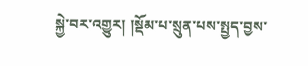སྐྱེ་བར་འགྱུར། །སྡོམ་པ་སྲུན་པས་སྤྱད་བྱས་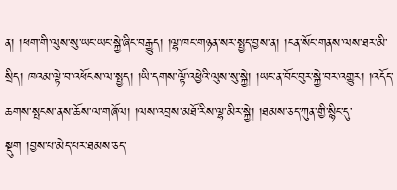ན། །ཕག་གི་ལུས་སུ་ཡང་ཡང་སྐྱེ་ཞིང་བརྒྱུད། །ལྷ་ཁང་གཉན་སར་སྤྱད་བྱས་ན། །ངན་སོང་གནས་ལས་ཐར་མི་སྲིད། ཁའམ་ལྟེ་བ་འཕོངས་ལ་སྤྱད། །ཡི་དགས་ལྟོ་འཕྱེའི་ལུས་སུ་སྐྱེ། །ཡང་ན་བོང་བུར་སྐྱེ་བར་འགྱུར། །འདོད་ཆགས་སྤངས་ནས་ཆོས་ལ་གཞོལ། །ལས་འབྲས་མཐོ་རིས་ལྷ་མིར་སྐྱེ། །ཐམས་ཅད་ཀུན་གྱི་སྙིང་དུ་སྡུག །བྱས་པ་མེད་པར་ཐམས་ཅད་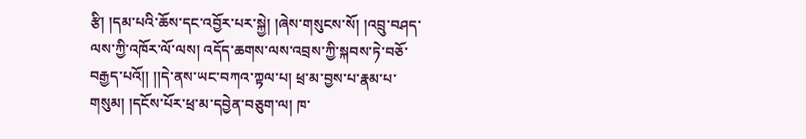རྩི། །དམ་པའི་ཆོས་དང་འབྱོར་པར་སྐྱེ། །ཞེས་གསུངས་སོ། །འབྲུ་བཤད་ལས་ཀྱི་འཁོར་ལོ་ལས། འདོད་ཆགས་ལས་འབྲས་ཀྱི་སྐབས་ཏེ་བཅོ་བརྒྱད་པའོ།། །།དེ་ནས་ཡང་བཀའ་ཀྟལ་པ། ཕྲ་མ་བྱས་པ་རྣམ་པ་གསུམ། །དངོས་པོར་ཕྲ་མ་དབྱེན་བཅུག་ལ། ཁ་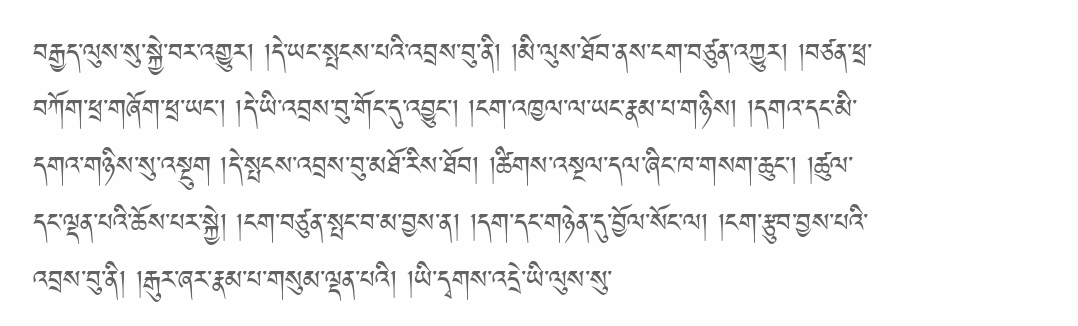བརྒྱད་ལུས་སུ་སྐྱེ་བར་འགྱུར། །དེ་ཡང་སྤངས་པའི་འབྲས་བུ་ནི། །མི་ལུས་ཐོབ་ནས་ངག་བཙུན་འཀྱུར། །བཙན་ཕྲ་བཀོག་ཕྲ་གཞོག་ཕྲ་ཡང་། །དེ་ཡི་འབྲས་བུ་གོང་དུ་འབྱུང་། །ངག་འཁྱལ་ལ་ཡང་རྣམ་པ་གཉིས། །དགའ་དང་མི་དགའ་གཉིས་སུ་འསྔུག །དེ་སྤངས་འབྲས་བུ་མཐོ་རིས་ཐོབ། །ཚིགས་འསྔལ་དལ་ཞིང་ཁ་གསག་ཆུང་། །ཚུལ་དང་ལྡན་པའི་ཆོས་པར་སྐྱེ། །ངག་བཙུན་སྤང་བ་མ་བྱས་ན། །དག་དང་གཉེན་དུ་བྱོལ་སོང་ལ། །ངག་རྩུབ་བྱས་པའི་འབྲས་བུ་ནི། །རྒུར་ཞར་རྣམ་པ་གསུམ་ལྡན་པའི། །ཡི་དྭགས་འདྲེ་ཡི་ལུས་སུ་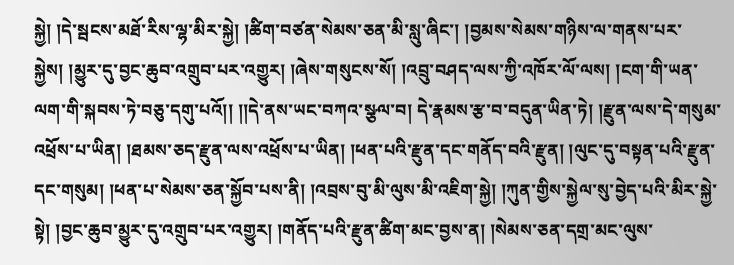སྐྱེ། །དེ་སྦངས་མཐོ་རིས་ལྷ་མིར་སྐྱེ། །ཚིག་བཙན་སེམས་ཅན་མི་སླུ་ཞིང་། །བྱམས་སེམས་གཉིས་ལ་གནས་པར་སྐྱེས། །མྱུར་དུ་བྱང་ཆུབ་འགྲུབ་པར་འགྱུར། །ཞེས་གསུངས་སོ། །འབྲུ་བཤད་ལས་ཀྱི་འཁོར་ལོ་ལས། །ངག་གི་ཡན་ལག་གི་སྐབས་ཏེ་བཅུ་དགུ་པའོ།། །།དེ་ནས་ཡང་བཀའ་སྩལ་བ། དེ་རྣམས་རྩ་བ་བདུན་ཡིན་ཏེ། །རྫུན་ལས་དེ་གསུམ་འཕྲོས་པ་ཡིན། །ཐམས་ཅད་རྫུན་ལས་འཕྲོས་པ་ཡིན། །ཕན་པའི་རྫུན་དང་གནོད་བའི་རྫུན། །ལུང་དུ་བསྟན་པའི་རྫུན་དང་གསུམ། །ཕན་པ་སེམས་ཅན་སྐྱོབ་པས་ནི། །འབྲས་བུ་མི་ལུས་མི་འཇིག་སྐྱེ། །ཀུན་གྱིས་སྐྱེལ་སུ་བྱེད་པའི་མིར་སྐྱེ་སྟེ། །བྱང་ཆུབ་མྱུར་དུ་འགྲུབ་པར་འགྱུར། །གནོད་པའི་རྫུན་ཚིག་མང་བྱས་ན། །སེམས་ཅན་དགྲ་མང་ལུས་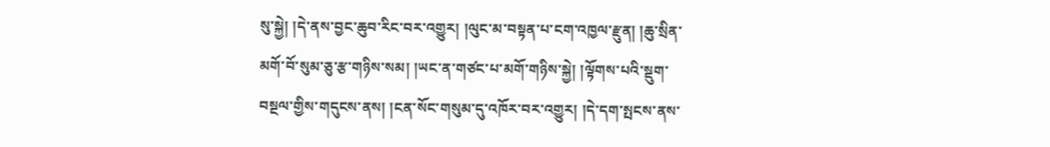སུ་སྐྱེ། །དེ་ནས་བྱང་ཆུབ་རིང་བར་འགྱུར། །ལུང་མ་བསྟན་པ་ངག་འཁྱལ་རྫུན། །ཆུ་སྲིན་མགོ་བོ་སུམ་ཅུ་རྩ་གཉིས་སམ། །ཡང་ན་གཙང་པ་མགོ་གཉིས་སྐྱེ། །ལྟོགས་པའི་སྡུག་བསྔལ་གྱིས་གདུངས་ནས། །ངན་སོང་གསུམ་དུ་འཁོར་བར་འགྱུར། །དེ་དག་སྤངས་ནས་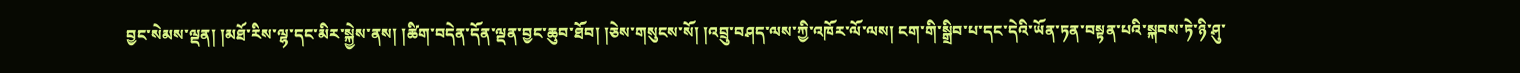བྱང་སེམས་ལྡན། །མཐོ་རིས་ལྷ་དང་མིར་སྐྱེས་ནས། །ཚིག་བདེན་དོན་ལྡན་བྱང་ཆུབ་ཐོབ། །ཅེས་གསུངས་སོ། །འབྲུ་བཤད་ལས་ཀྱི་འཁོར་ལོ་ལས། ངག་གི་སྒྲིབ་པ་དང་དེའི་ཡོན་ཏན་བསྟན་པའི་སྐབས་ཏེ་ཉི་ཤུ་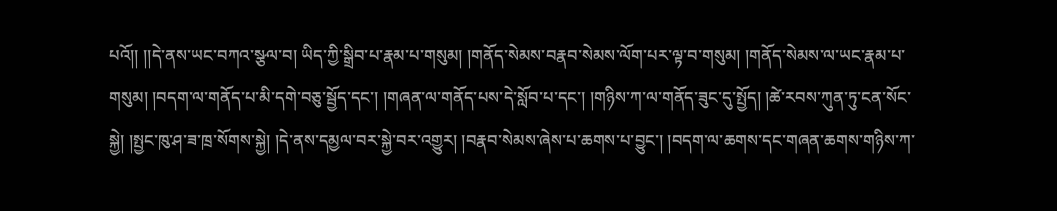པའོ།། །།དེ་ནས་ཡང་བཀའ་སྩལ་བ། ཡིད་ཀྱི་སྒྲིབ་པ་རྣམ་པ་གསུམ། །གནོད་སེམས་བརྣབ་སེམས་ལོག་པར་ལྟ་བ་གསུམ། །གནོད་སེམས་ལ་ཡང་རྣམ་པ་གསུམ། །བདག་ལ་གནོད་པ་མི་དགེ་བཅུ་སྦྱོད་དང་། །གཞན་ལ་གནོད་པས་དེ་སློབ་པ་དང་། །གཉིས་ཀ་ལ་གནོད་ཟུང་དུ་སྤྱོད། །ཚེ་རབས་ཀུན་ཏུ་ངན་སོང་སྐྱེ། །སྤྱང་ཁུ་ཤ་ཟ་ཁྲ་སོགས་སྐྱེ། །དེ་ནས་དམྱལ་བར་སྐྱེ་བར་འགྱུར། །བརྣབ་སེམས་ཞེས་པ་ཆགས་པ་བྱུང་། །བདག་ལ་ཆགས་དང་གཞན་ཆགས་གཉིས་ཀ་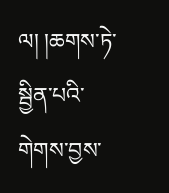ལ། །ཆགས་ཏེ་སྦྱིན་པའི་གེགས་བྱས་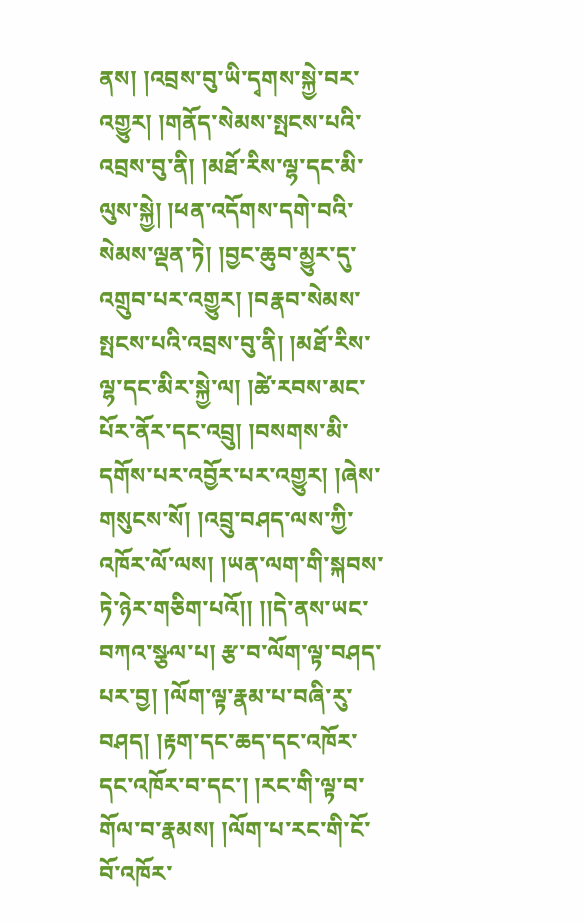ནས། །འབྲས་བུ་ཡི་དྭགས་སྐྱེ་བར་འགྱུར། །གནོད་སེམས་སྤངས་པའི་འབྲས་བུ་ནི། །མཐོ་རིས་ལྷ་དང་མི་ལུས་སྐྱེ། །ཕན་འདོགས་དགེ་བའི་སེམས་ལྡན་ཏེ། །བྱང་ཆུབ་མྱུར་དུ་འགྲུབ་པར་འགྱུར། །བརྣབ་སེམས་སྤངས་པའི་འབྲས་བུ་ནི། །མཐོ་རིས་ལྷ་དང་མིར་སྐྱེ་ལ། །ཚེ་རབས་མང་པོར་ནོར་དང་འབྲུ། །བསགས་མི་དགོས་པར་འབྱོར་པར་འགྱུར། །ཞེས་གསུངས་སོ། །འབྲུ་བཤད་ལས་ཀྱི་འཁོར་ལོ་ལས། །ཡན་ལག་གི་སྐབས་ཏེ་ཉེར་གཅིག་པའོ།། །།དེ་ནས་ཡང་བཀའ་སྩལ་པ། རྩ་བ་ལོག་ལྟ་བཤད་པར་བྱ། །ལོག་ལྟ་རྣམ་པ་བཞི་རུ་བཤད། །རྟག་དང་ཆད་དང་འཁོར་དང་འཁོར་བ་དང་། །རང་གི་ལྟ་བ་གོལ་བ་རྣམས། །ལོག་པ་རང་གི་ངོ་བོ་འཁོར་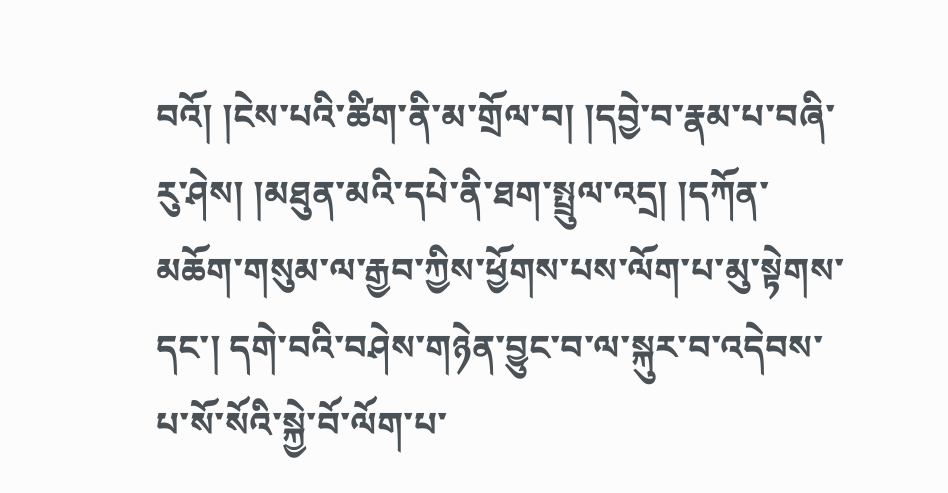བའོ། །ངེས་པའི་ཚིག་ནི་མ་གྲོལ་བ། །དབྱེ་བ་རྣམ་པ་བཞི་རུ་ཤེས། །མཐུན་མའི་དཔེ་ནི་ཐག་སྤྲུལ་འདྲ། །དཀོན་མཆོག་གསུམ་ལ་རྒྱབ་ཀྱིས་ཕྱོགས་པས་ལོག་པ་མུ་སྟེགས་དང་། དགེ་བའི་བཤེས་གཉེན་བྱུང་བ་ལ་སྐུར་བ་འདེབས་པ་སོ་སོའི་སྐྱེ་བོ་ལོག་པ་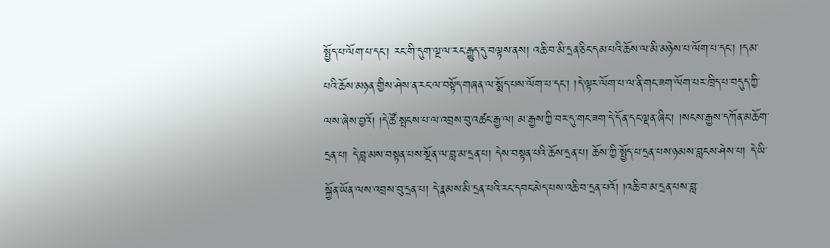སྤྱོད་པ་ལོག་པ་དང་། རང་གི་དུག་ལྔ་ལ་རང་རྒྱུད་དུ་བལྟས་ནས། འཆི་བ་མི་དྲན་ཅིང་དམ་པའི་ཆོས་ལ་མི་མཉེས་པ་ལོག་པ་དང་། །དམ་པའི་ཆོས་མཉན་གྱིས་ཤེས་ན་རང་ལ་བསྟོད་གཞན་ལ་སྨོད་པས་ལོག་པ་དང་། །དེ་ལྟར་ལོག་པ་ལ་ནི་གང་ཟག་ལོག་པར་ཁྲིད་པ་བདུད་ཀྱི་ལས་ཞེས་བྱའོ། །དེ་ཚོ་སྤངས་པ་ལ་འབྲས་བུ་འཚང་རྒྱ་ལ། མ་རྒྱས་ཀྱི་བར་དུ་གང་ཟག་དེ་དོན་དང་ལྡན་ཞིང་། །སངས་རྒྱས་དཀོན་མཆོག་དྲན་པ། དེ་བླ་མས་བསྟན་པས་སྔོན་ལ་བླ་མ་དྲན་པ། དེས་བསྟན་པའི་ཆོས་དྲན་པ། ཆོས་ཀྱི་སྤྱོད་པ་དྲན་པས་ཉམས་བླངས་ཤེས་པ། དེ་ཡི་སྐྱོན་ཡོན་ལས་འབྲས་བུ་དྲན་པ། དེ་རྣམས་མི་དྲན་པའི་རང་དབང་མེད་པས་འཆི་བ་དྲན་པའོ། །འཆི་བ་མ་དྲན་པས་བླ་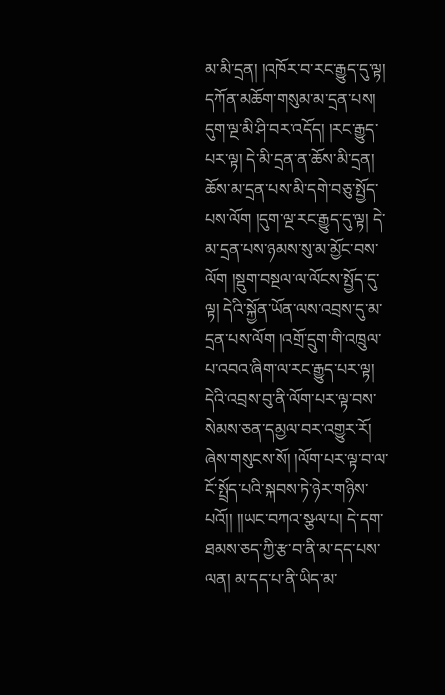མ་མི་དྲན། །འཁོར་བ་རང་རྒྱུད་དུ་ལྟ། དཀོན་མཆོག་གསུམ་མ་དྲན་པས། དུག་ལྔ་མི་ཤི་བར་འདོད། །རང་རྒྱུད་པར་ལྟ། དེ་མི་དྲན་ན་ཆོས་མི་དྲན། ཆོས་མ་དྲན་པས་མི་དགེ་བཅུ་སྤྱོད་པས་ལོག །དུག་ལྔ་རང་རྒྱུད་དུ་ལྟ། དེ་མ་དྲན་པས་ཉམས་སུ་མ་མྱོང་བས་ལོག །སྡུག་བསྔལ་ལ་ལོངས་སྤྱོད་དུ་ལྟ། དེའི་སྐྱོན་ཡོན་ལས་འབྲས་དུ་མ་དྲན་པས་ལོག །འགྲོ་དྲུག་གི་འཁྲུལ་པ་འབའ་ཞིག་ལ་རང་རྒྱུད་པར་ལྟ། དེའི་འབྲས་བུ་ནི་ལོག་པར་ལྟ་བས་སེམས་ཅན་དམྱལ་བར་འགྱུར་རོ། ཞེས་གསུངས་སོ། །ལོག་པར་ལྟ་བ་ལ་ངོ་སྤྲོད་པའི་སྐབས་ཏེ་ཉེར་གཉིས་པའོ།། །།ཡང་བཀའ་སྩལ་པ། དེ་དག་ཐམས་ཅད་ཀྱི་རྩ་བ་ནི་མ་དད་པས་ལན། མ་དད་པ་ནི་ཡིད་མ་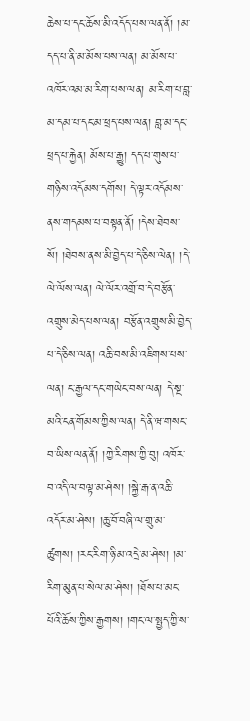ཆེས་པ་དང་ཆོས་མི་འདོད་པས་ལན་ནོ། །མ་དད་པ་ནི་མ་མོས་པས་ལན། མ་མོས་པ་འཁོར་འམ་མ་རིག་པས་ལན། མ་རིག་པ་བླ་མ་དམ་པ་དང་མ་ཕྲད་པས་ལན། བླ་མ་དང་ཕྲད་པ་རྐྱེན། མོས་པ་རྒྱུ། དད་པ་གུས་པ་གཉིས་འདོམས་དགོས། དེ་ལྟར་འདོམས་ནས་གདམས་པ་བསྟན་ནོ། །དེས་ཐེབས་སོ། །ཐེབས་ནས་མི་བྱེད་པ་དེ་ཅིས་ལེན། །དེ་ལེ་ལོས་ལན། ལེ་ལོར་འགྲོ་བ་དེ་བརྩོན་འགྲུས་མེད་པས་ལན། བརྩོན་འགྲུས་མི་བྱེད་པ་དེ་ཅིས་ལན། འཆི་བས་མི་འཇིགས་པས་ལན། ང་རྒྱལ་དང་གཡེང་བས་ལན། དེ་སྔ་མའི་ངན་གོམས་ཀྱིས་ལན། དེ་ནི་ཝ་གསང་བ་ཡིས་ལན་ནོ། །ཀྱེ་རིགས་ཀྱི་བུ། འཁོར་བ་འདི་ལ་བལྟ་མ་ཤེས། །སྐྱེ་རྒ་ན་འཆི་འདོར་མ་ཤེས། །ཆུ་བོ་བཞི་ལ་གྲུ་མ་ཚུགས། །རང་རིག་ཉི་མ་འདྲེ་མ་ཤེས། །མ་རིག་མུན་པ་སེལ་མ་ཤེས། །ཐོས་པ་མང་པོའི་ཆོས་ཀྱིས་རྒྱགས། །གང་ལ་སྤྱད་ཀྱི་ས་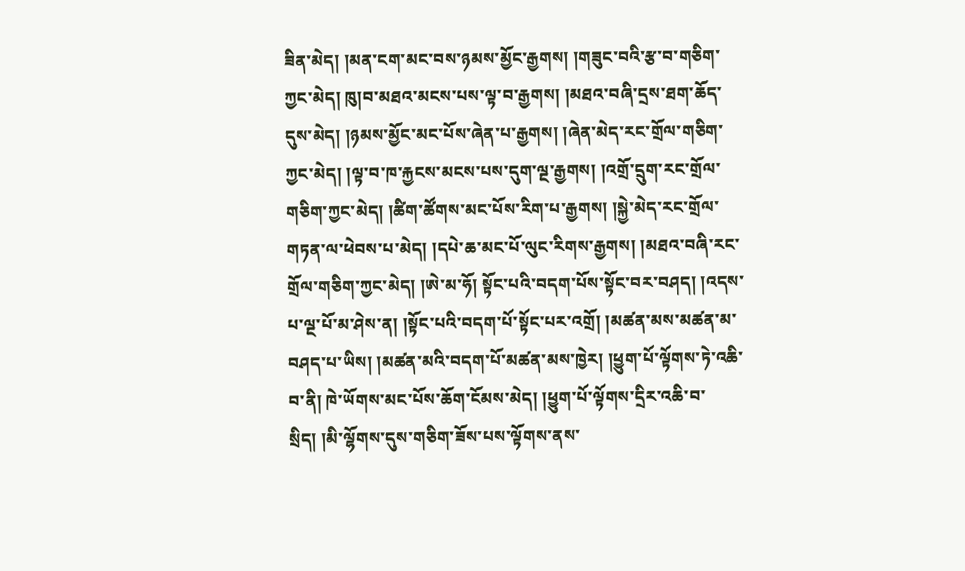ཟིན་མེད། །མན་ངག་མང་བས་ཉམས་མྱོང་རྒྱགས། །གཟུང་བའི་རྩ་བ་གཅིག་ཀྱང་མེད། ཁུ།བ་མཐའ་མངས་པས་ལྟ་བ་རྒྱགས། །མཐའ་བཞི་དྲས་ཐག་ཆོད་དུས་མེད། །ཉམས་མྱོང་མང་པོས་ཞེན་པ་རྒྱགས། །ཞེན་མེད་རང་གྲོལ་གཅིག་ཀྱང་མེད། །ལྟ་བ་ཁ་རྐྱངས་མངས་པས་དུག་ལྔ་རྒྱགས། །འགྲོ་དྲུག་རང་གྲོལ་གཅིག་ཀྱང་མེད། །ཚིག་ཚོགས་མང་པོས་རིག་པ་རྒྱགས། །སྐྱེ་མེད་རང་གྲོལ་གཏན་ལ་ཕེབས་པ་མེད། །དཔེ་ཆ་མང་པོ་ལུང་རིགས་རྒྱགས། །མཐའ་བཞི་རང་གྲོལ་གཅིག་ཀྱང་མེད། །ཨེ་མ་ཧོ། སྟོང་པའི་བདག་པོས་སྟོང་བར་བཤད། །འདས་པ་ལྔ་པོ་མ་ཤེས་ན། །སྟོང་པའི་བདག་པོ་སྟོང་པར་འགྲོ། །མཚན་མས་མཚན་མ་བཤད་པ་ཡིས། །མཚན་མའི་བདག་པོ་མཚན་མས་ཁྱེར། །ཕྱུག་པོ་ལྟོགས་ཏེ་འཆི་བ་ནི། ཁེ་ཡོགས་མང་པོས་ཆོག་ངོམས་མེད། །ཕྱུག་པོ་ལྟོགས་དྲིར་འཆི་བ་སྲིད། །མི་ལྷོགས་དུས་གཅིག་ཟོས་པས་ལྟོགས་ནས་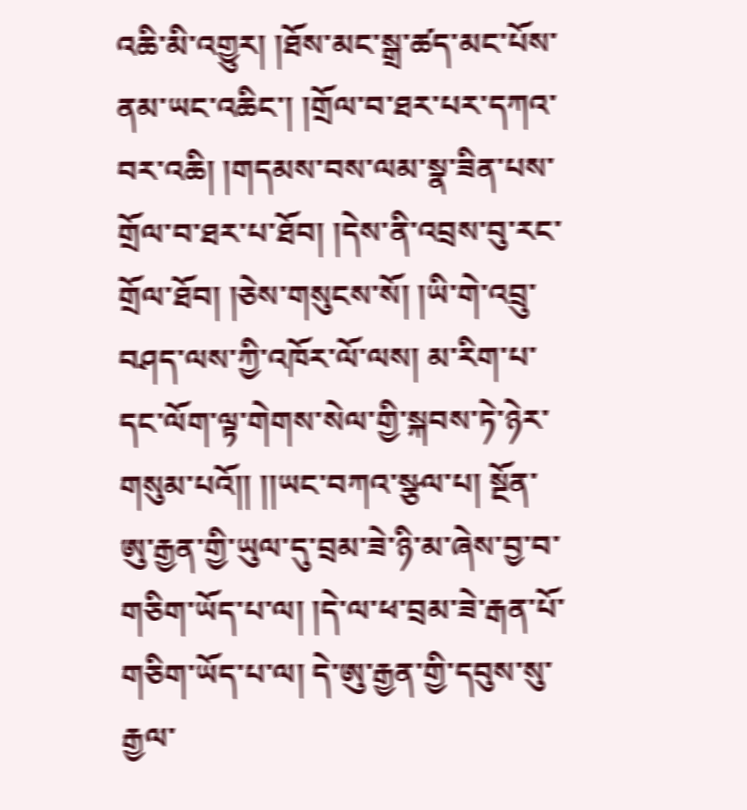འཆི་མི་འགྱུར། །ཐོས་མང་སྒྲ་ཚད་མང་པོས་ནམ་ཡང་འཆིང་། །གྲོལ་བ་ཐར་པར་དཀའ་བར་འཆི། །གདམས་བས་ལམ་སྣ་ཟིན་པས་གྲོལ་བ་ཐར་པ་ཐོབ། །དེས་ནི་འབྲས་བུ་རང་གྲོལ་ཐོབ། །ཅེས་གསུངས་སོ། །ཡི་གེ་འབྲུ་བཤད་ལས་ཀྱི་འཁོར་ལོ་ལས། མ་རིག་པ་དང་ལོག་ལྟ་གེགས་སེལ་གྱི་སྐབས་ཏེ་ཉེར་གསུམ་པའོ།། །།ཡང་བཀའ་སྩལ་པ། སྔོན་ཨུ་རྒྱན་གྱི་ཡུལ་དུ་བྲམ་ཟེ་ཉི་མ་ཞེས་བྱ་བ་གཅིག་ཡོད་པ་ལ། །དེ་ལ་ཕ་བྲམ་ཟེ་རྒན་པོ་གཅིག་ཡོད་པ་ལ། དེ་ཨུ་རྒྱན་གྱི་དབུས་སུ་རྒྱལ་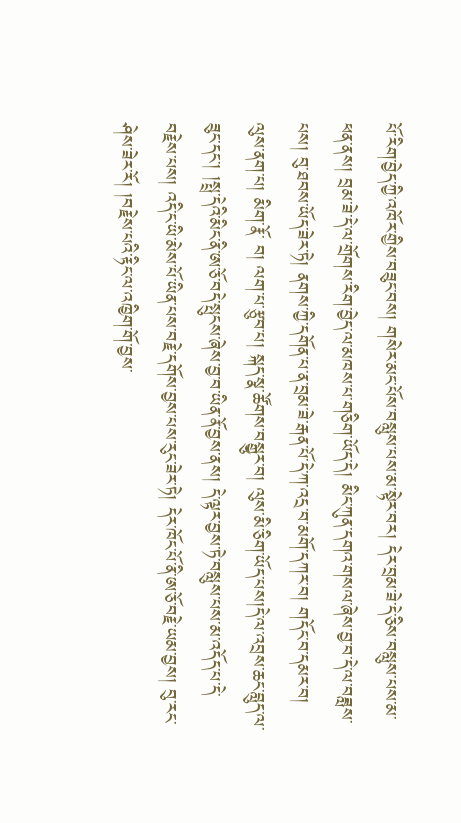པོ་རིག་བྱེད་ཀྱི་འཁོར་གྱིས་བཟུང་བས། གསེར་མང་པོས་བསླུས་པས་མ་སྟེར་བར། དེར་བྲམ་ཟེ་དེ་ཅིས་བསླུས་པས་མ་ཕན་ནས། བྲམ་ཟེ་དེ་ལ་གྲོགས་རིག་བྱེད་ལ་མཁས་པ་གཅིག་ཡོད་དེ། མིང་ཀུན་དགའ་གསལ་ཞེས་བྱ་བ་དེ་ལ་བཟླས་པས། བུ་ཐབས་ཡོད་ཟེར་ཏེ། ནགས་ཀྱི་དགོན་པ་ན་བྲམ་ཟེ་རྒན་པོ་དེ་ཀ་འདྲ་བ་མགོ་དཀར་བ། གདོང་བ་དམར་བ། ལུས་ནག་པ། མིག་རྣོ་ བ། ལག་པ་རྩུབ་པ། སྐད་སྣ་ཚོགས་བསྒྱུར་བ། ལུས་མི་ཅིག་ཡོད་པས།དེ་ལ་འབྲས་ཆང་བླུད་ལ་ཟུང་དང་། །སྤྲ་དེའི་མིང་ནི་ཨ་ཅོ་བདེ་སྤུངས་ཞེས་བྱ་བ་ཡིན་ནོ་བྱས་ནས། དེ་ལྟར་བྱས་ཏེ་བསླུས་པས་མ་འདོད་པ་དེ་བརྗེས་པས། འདི་ང་ཡི་མེས་པོ་ཡིན་པས་བརྗེ་དགོས་བྱས་པས་རུང་ཟེར་ཏེ། དེར་ཁོང་པོ་ནི་ཨ་ཅོ་བརྗེ་ཡམ་བྱས། བུ་རང་ཤེས་ཟེར་རོ། །བརྗེས་པའི་རྟིང་ལ་འཁྱིག་གོ་བྱས་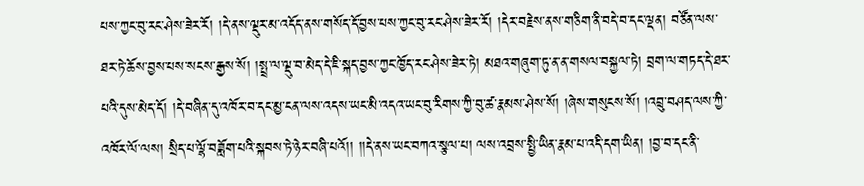པས་ཀྱང་བུ་རང་ཤེས་ཟེར་རོ། །དེ་ནས་ལྡུར་མ་འདོད་ནས་གསོད་དོ་བྱས་པས་ཀྱང་བུ་རང་ཤེས་ཟེར་རོ། །དེར་བརྗེས་ནས་གཅིག་ནི་བདེ་བ་དང་ལྡན། བཙོན་ལས་ཐར་ཏེ་ཆོས་བྱས་པས་སངས་རྒྱས་སོ། །སྤྲ་ལ་ལྡུ་བ་མེད་དེ་ཇི་སྐད་བྱས་ཀྱང་ཁྱོད་རང་ཤེས་ཟེར་ཏེ། མཐའ་གཞུག་ཏུ་ན་ན་གསལ་བསྐྱལ་ཏེ། བྲག་ལ་གཏད་དེ་ཐར་པའི་དུས་མེད་དོ། །དེ་བཞིན་དུ་འཁོར་བ་དང་མྱ་ངན་ལས་འདས་ཡང་མི་འདའ་ཡང་བུ་རིགས་ཀྱི་བུ་ཚ་རྣམས་ཤེས་སོ། །ཞེས་གསུངས་སོ། །འབྲུ་བཤད་ལས་ཀྱི་འཁོར་ལོ་ལས། སྲིད་པ་ལྷོ་བཟློག་པའི་སྐབས་ཏེ་ཉེར་བཞི་པའོ།། །།དེ་ནས་ཡང་བཀའ་སྩལ་པ། ལས་འབྲས་སྤྱི་ཡིན་རྣམ་པ་འདི་དག་ཡིན། །བྱ་བ་དང་ནི་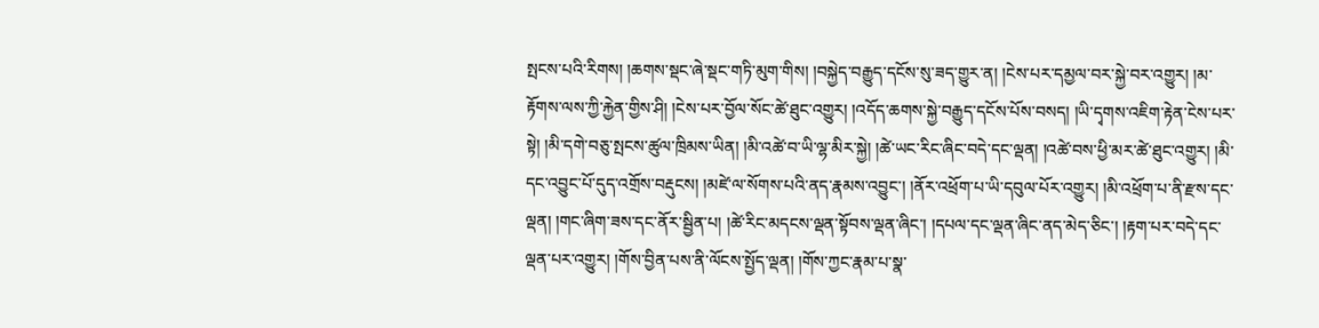སྤངས་པའི་རིགས། །ཆགས་སྡང་ཞེ་སྡང་གཏི་མུག་གིས། །བསྐྱེད་བརྒྱུད་དངོས་སུ་ཟད་གྱུར་ན། །ངེས་པར་དམྱལ་བར་སྐྱེ་བར་འགྱུར། །མ་རྟོགས་ལས་ཀྱི་རྐྱེན་གྱིས་ཤི། །ངེས་པར་བྱོལ་སོང་ཚེ་ཐུང་འགྱུར། །འདོད་ཆགས་སྐྱེ་བརྒྱུད་དངོས་པོས་བསད། །ཡི་དྭགས་འཇིག་རྟེན་ངེས་པར་སྟེ། །མི་དགེ་བཅུ་སྤངས་ཚུལ་ཁྲིམས་ཡིན། །མི་འཚེ་བ་ཡི་ལྷ་མིར་སྐྱེ། །ཚེ་ཡང་རིང་ཞིང་བདེ་དང་ལྡན། །འཚེ་བས་ཕྱི་མར་ཚེ་ཐུང་འགྱུར། །མི་དང་འབྱུང་པོ་དུད་འགྲོས་བརྡུངས། །མཛེ་ལ་སོགས་པའི་ནད་རྣམས་འབྱུང་། །ནོར་འཕྲོག་པ་ཡི་དབུལ་པོར་འགྱུར། །མི་འཕྲོག་པ་ནི་རྫས་དང་ལྡན། །གང་ཞིག་ཟས་དང་ནོར་སྦྱིན་པ། །ཚེ་རིང་མདངས་ལྡན་སྟོབས་ལྡན་ཞིང་། །དཔལ་དང་ལྡན་ཞིང་ནད་མེད་ཅིང་། །རྟག་པར་བདེ་དང་ལྡན་པར་འགྱུར། །གོས་བྱིན་པས་ནི་ལོངས་སྤྱོད་ལྡན། །གོས་ཀྱང་རྣམ་པ་སྣ་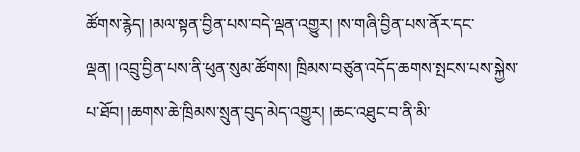ཚོགས་རྙེད། །མལ་སྟན་བྱིན་པས་བདེ་ལྡན་འགྱུར། །ས་གཞི་བྱིན་པས་ནོར་དང་ལྡན། །འབྲུ་བྱིན་པས་ནི་ཕུན་སུམ་ཚོགས། ཁྲིམས་བཙུན་འདོད་ཆགས་སྤངས་པས་སྐྱེས་པ་ཐོབ། །ཆགས་ཆེ་ཁྲིམས་སྲུན་བུད་མེད་འགྱུར། །ཆང་འཐུང་བ་ནི་མི་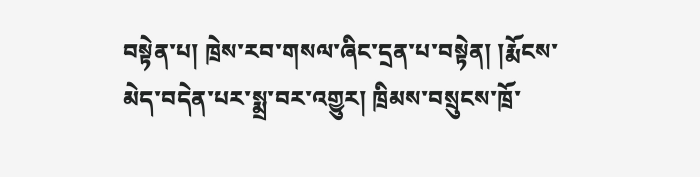བསྟེན་པ། ཁྲེས་རབ་གསལ་ཞིང་དྲན་པ་བསྟེན། །རྨོངས་མེད་བདེན་པར་སྨྲ་བར་འགྱུར། ཁྲིམས་བསྲུངས་ཁྲོ་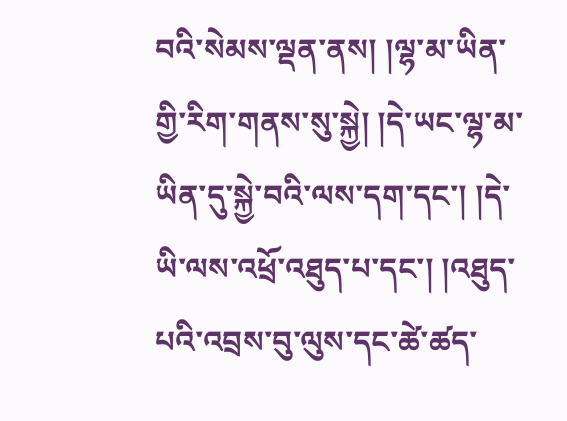བའི་སེམས་ལྡན་ནས། །ལྷ་མ་ཡིན་གྱི་རིག་གནས་སུ་སྐྱེ། །དེ་ཡང་ལྷ་མ་ཡིན་དུ་སྐྱེ་བའི་ལས་དག་དང་། །དེ་ཡི་ལས་འཕྲོ་འཐུད་པ་དང་། །འཐུད་པའི་འབྲས་བུ་ལུས་དང་ཚེ་ཚད་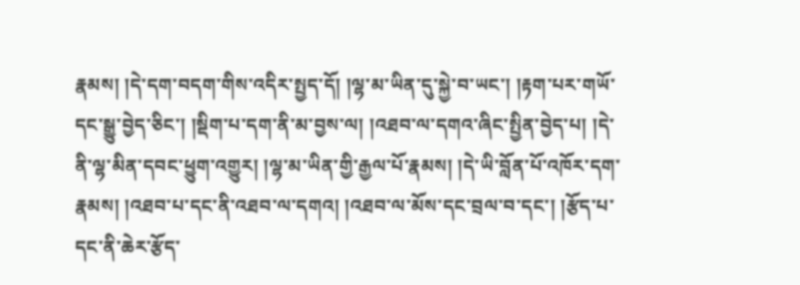རྣམས། །དེ་དག་བདག་གིས་འདིར་སྤྱད་དོ། །ལྷ་མ་ཡིན་དུ་སྐྱེ་བ་ཡང་། །རྟག་པར་གཡོ་དང་སྒྱུ་བྱེད་ཅིང་། །སྡིག་པ་དག་ནི་མ་བྱས་ལ། །འཐབ་ལ་དགའ་ཞིང་སྤྱིན་བྱེད་པ། །དེ་ནི་ལྷ་མིན་དབང་ཕྱུག་འགྱུར། །ལྷ་མ་ཡིན་གྱི་རྒྱལ་པོ་རྣམས། །དེ་ཡི་བློན་པོ་འཁོར་དག་རྣམས། །འཐབ་པ་དང་ནི་འཐབ་ལ་དགའ། །འཐབ་ལ་མོས་དང་བྲལ་བ་དང་། །རྩོད་པ་དང་ནི་ཆེར་རྩོད་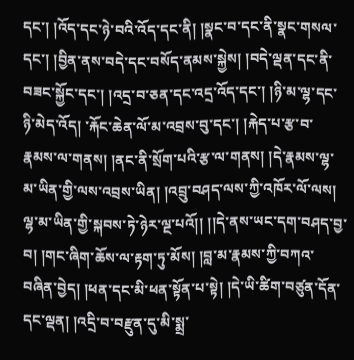དང་། །འོད་དང་ཉེ་བའི་འོད་དང་ནི། །སྣང་བ་དང་ནི་སྣང་གསལ་དང་། །བྱིན་ནས་བདེ་དང་བསོད་ནམས་སྐྱེས། །བདེ་ལྡན་དང་ནི་བཟང་སྐྱོང་དང་། །འདྲ་བ་ཅན་དང་འདྲ་འོད་དང་། །ཉི་མ་ལྷ་དང་ཉི་མེད་འོད། ་རྐོང་ཆེན་ལོ་མ་འབྲས་བུ་དང་། །རྐེད་པ་རྩ་བ་རྣམས་ལ་གནས། །ནང་ནི་སྲོག་པའི་རྩ་ལ་གནས། །དེ་རྣམས་ལྷ་མ་ཡིན་གྱི་ལས་འབྲས་ཡིན། །འབྲུ་བཤད་ལས་ཀྱི་འཁོར་ལོ་ལས། ལྷ་མ་ཡིན་གྱི་སྐབས་ཏེ་ཉེར་ལྔ་པའོ།། །།དེ་ནས་ཡང་དག་བཤད་བྱ་བ། །གང་ཞིག་ཆོས་ལ་རྟག་ཏུ་མོས། །བླ་མ་རྣམས་ཀྱི་བཀའ་བཞིན་བྱེད། །ཕན་དང་མི་ཕན་སྟོན་པ་སྟེ། །དེ་ཡི་ཚིག་བཙུན་དོན་དང་ལྡན། །འདྲི་བ་བརྫུན་དུ་མི་སྨྲ་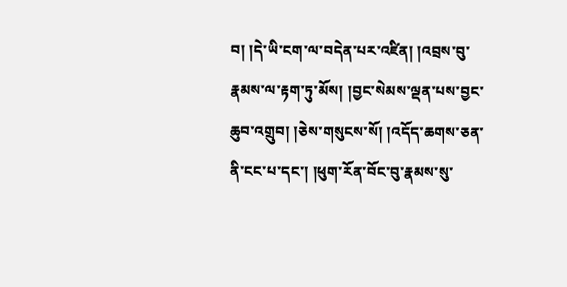བ། །དེ་ཡི་ངག་ལ་བདེན་པར་འཛིན། །འབྲས་བུ་རྣམས་ལ་རྟག་ཏུ་མོས། །བྱང་སེམས་ལྡན་པས་བྱང་ཆུབ་འགྲུབ། །ཅེས་གསུངས་སོ། །འདོད་ཆགས་ཅན་ནི་ངང་པ་དང་། །ཕུག་རོན་བོང་བུ་རྣམས་སུ་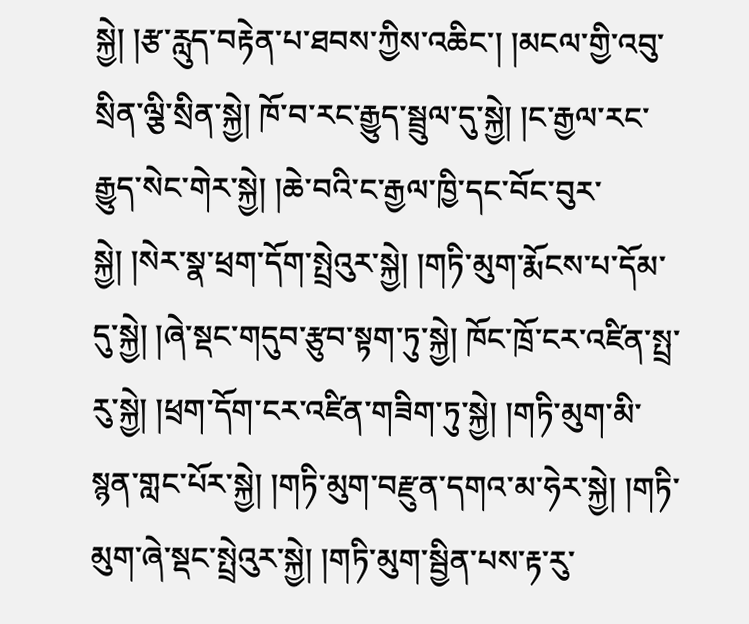སྐྱེ། །རྩ་རླུད་བརྟེན་པ་ཐབས་ཀྱིས་འཆིང་། །མངལ་གྱི་འབུ་སྲིན་ལྕི་སྲིན་སྐྱེ། ཁོ་བ་རང་རྒྱུད་སྦྲུལ་དུ་སྐྱེ། །ང་རྒྱལ་རང་རྒྱུད་སེང་གེར་སྐྱེ། །ཆེ་བའི་ང་རྒྱལ་ཁྱི་དང་བོང་བུར་སྐྱེ། །སེར་སྣ་ཕྲག་དོག་སྤྲེའུར་སྐྱེ། །གཏི་མུག་རྨོངས་པ་དོམ་དུ་སྐྱེ། །ཞེ་སྡང་གདུབ་རྩུབ་སྟག་ཏུ་སྐྱེ། ཁོང་ཁྲོ་ངར་འཛིན་སྤྲ་རུ་སྐྱེ། །ཕྲག་དོག་ངར་འཛིན་གཟིག་ཏུ་སྐྱེ། །གཏི་མུག་མི་སྙན་གླང་པོར་སྐྱེ། །གཏི་མུག་བརྫུན་དགའ་མ་ཧེར་སྐྱེ། །གཏི་མུག་ཞེ་སྡང་སྤྲེའུར་སྐྱེ། །གཏི་མུག་སྦྱིན་པས་རྟ་རུ་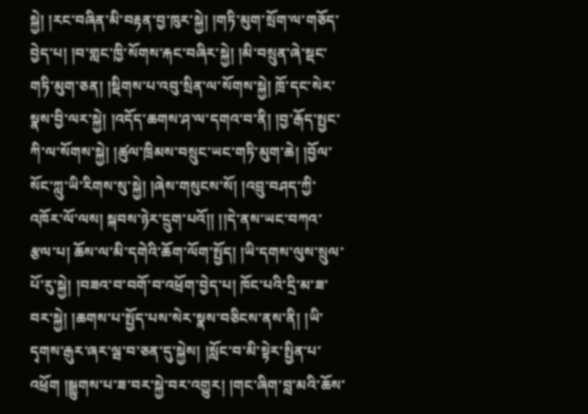སྐྱེ། །རང་བཞིན་མི་བརྟན་བྱ་ཁུར་སྐྱེ། །གཏི་མུག་སྲོག་ལ་གཅོད་བྱེད་པ། །བ་གླང་ཁྱི་སོགས་རྐང་བཞིར་སྐྱེ། །མི་བསྲུན་ཞེ་སྡང་གཏི་མུག་ཅན། །སྡིགས་པ་འབུ་སྲིན་ལ་སོགས་སྐྱེ། ཁྲོ་དང་སེར་སྣས་བྱི་ལར་སྐྱེ། །འདོད་ཆགས་ཤ་ལ་དགའ་བ་ནི། །བྱ་རྒོད་སྤྱང་ཀི་ལ་སོགས་སྐྱེ། །ཚུལ་ཁྲིམས་བསྲུང་ཡང་གཏི་མུག་ཆེ། །བྱོལ་སོང་ཀླུ་ཡི་རིགས་སུ་སྐྱེ། །ཞེས་གསུངས་སོ། །འབྲུ་བཤད་ཀྱི་འཁོར་ལོ་ལས། སྐབས་ཉེར་དྲུག་པའོ།། །།དེ་ནས་ཡང་བཀའ་རྩལ་པ། ཆོས་ལ་མི་དགེའི་ཆོག་ལོག་སྤྱོད། །ཡི་དགས་ལུས་སྲུལ་པོ་རུ་སྐྱེ། །བཟའ་བ་བགོ་བ་འཕྲོག་བྱེད་པ། ཁོང་པའི་དྲི་མ་ཟ་བར་སྐྱེ། །ཆགས་པ་སྤྱོད་པས་སེར་སྣས་བཅིངས་ནས་ནི། །ཡི་དྭགས་རྒུར་ཞར་ལྦ་བ་ཅན་དུ་སྐྱེས། །སློང་བ་མི་སྟེར་སྤྱིན་པ་འཕྲོག །སྒྱུགས་པ་ཟ་བར་སྐྱེ་བར་འགྱུར། །གང་ཞིག་བླ་མའི་ཆོས་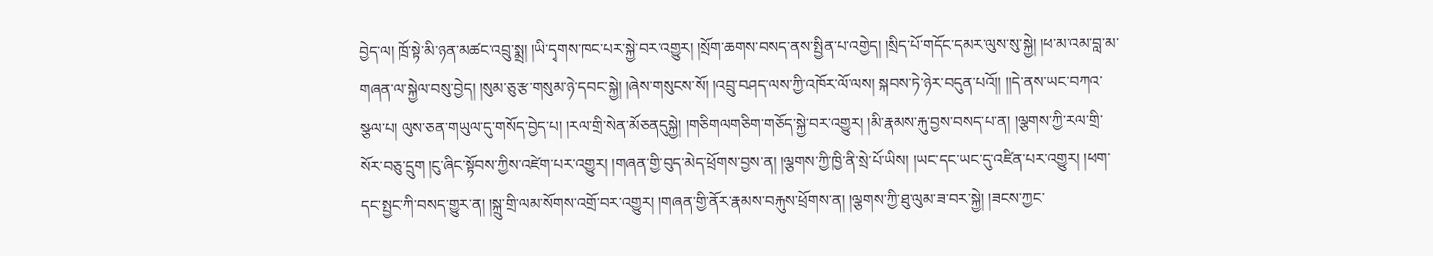བྱེད་ལ། ཁྲོ་སྟེ་མི་ཉན་མཚང་འབྲུ་སྨྲ། །ཡི་དྭགས་ཁང་པར་སྐྱེ་བར་འགྱུར། །སྲོག་ཆགས་བསད་ནས་སྤྱིན་པ་འགྱེད། །སྲིད་པོ་གདོང་དམར་ལུས་སུ་སྐྱེ། །ཕ་མ་འམ་བླ་མ་གཞན་ལ་སྐྱེལ་བསུ་བྱེད། །སུམ་ཅུ་རྩ་གསུམ་ཉེ་དབང་སྐྱེ། །ཞེས་གསུངས་སོ། །འབྲུ་བཤད་ལས་ཀྱི་འཁོར་ལོ་ལས། སྐབས་ཏེ་ཉེར་བདུན་པའོ།། །།དེ་ནས་ཡང་བཀའ་སྩལ་པ། ལུས་ཅན་གཡུལ་དུ་གསོད་བྱེད་པ། །རལ་གྲི་སེན་མོཅནདུསྐྱེ། །གཅིགལགཅིག་གཅོད་སྐྱེ་བར་འགྱུར། །མི་རྣམས་རྐུ་བྱས་བསད་པ་ན། །ལྕགས་ཀྱི་རལ་གྲི་སོར་བཅུ་དྲུག །ངུ་ཞིང་སྟོབས་ཀྱིས་འཛེག་པར་འགྱུར། །གཞན་གྱི་བུད་མེད་ཕྲོགས་བྱས་ན། །ལྕགས་ཀྱི་ཁྱི་ནི་སྲེ་པོ་ཡིས། །ཡང་དང་ཡང་དུ་འཛིན་པར་འགྱུར། །ཕག་དང་སྤྱང་ཀི་བསད་གྱུར་ན། །སྐྲུ་གྲི་ལམ་སོགས་འགྲོ་བར་འགྱུར། །གཞན་གྱི་ནོར་རྣམས་བརྐུས་ཕྲོགས་ན། །ལྕགས་ཀྱི་ཐུ་ལུམ་ཟ་བར་སྐྱེ། །ཟངས་ཀྱང་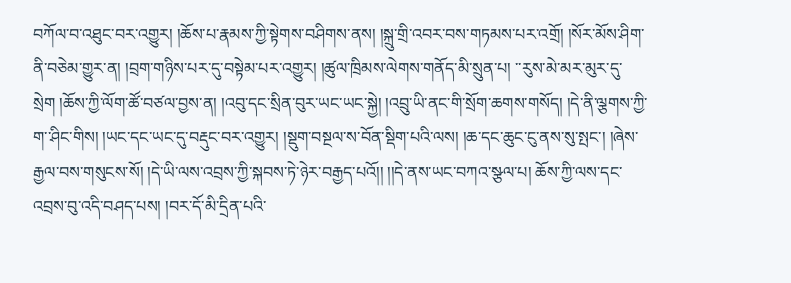བཀོལ་བ་འཐུང་བར་འགྱུར། །ཆོས་པ་རྣམས་ཀྱི་སྟེགས་བཤིགས་ནས། །སྐྲུ་གྲི་འབར་བས་གཏམས་པར་འགྲོ། །སོར་མོས་ཤིག་ནི་བཅེམ་གྱུར་ན། །བྲག་གཉིས་པར་དུ་བསྟེམ་པར་འགྱུར། །ཚུལ་ཁྲིམས་ལེགས་གནོད་མི་སྲུན་པ། ་་རུས་མེ་མར་མུར་དུ་སྲེག །ཆོས་ཀྱི་ལོག་ཚོ་བཙལ་བྱས་ན། །འབུ་དང་སྲིན་བུར་ཡང་ཡང་སྐྱེ། །འབྲུ་ཡི་ནང་གི་སྲོག་ཆགས་གསོད། །དེ་ནི་ལྕགས་ཀྱི་ག་་ཤིང་གིས། །ཡང་དང་ཡང་དུ་བརྡུང་བར་འགྱུར། །སྡུག་བསྔལ་ས་བོན་སྡིག་པའི་ལས། །ཆ་དང་ཆུང་ངུ་ནས་སུ་སྤང་། །ཞེས་རྒྱལ་བས་གསུངས་སོ། །དེ་ཡི་ལས་འབྲས་ཀྱི་སྐབས་ཏེ་ཉེར་བརྒྱད་པའོ།། །།དེ་ནས་ཡང་བཀའ་སྩལ་པ། ཆོས་ཀྱི་ལས་དང་འབྲས་བུ་འདི་བཤད་པས། །བར་དོ་མི་དྲིན་པའི་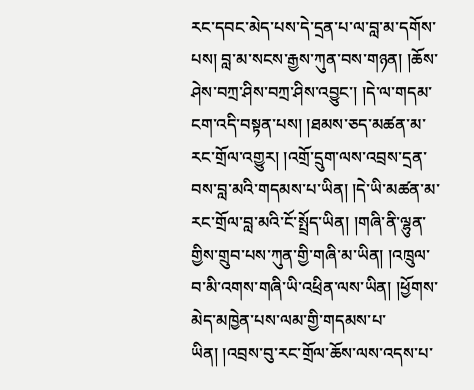རང་དབང་མེད་པས་དེ་དྲན་པ་ལ་བླ་མ་དགོས་པས། བླ་མ་སངས་རྒྱས་ཀུན་བས་གཉན། །ཆོས་ཤེས་བཀྲ་ཤིས་བཀྲ་ཤིས་འབྱུང་། །དེ་ལ་གདམ་ངག་འདི་བསྟན་པས། །ཐམས་ཅད་མཚན་མ་རང་གྲོལ་འགྱུར། །འགྲོ་དྲུག་ལས་འབྲས་དྲན་བས་བླ་མའི་གདམས་པ་ཡིན། །དེ་ཡི་མཚན་མ་རང་གྲོལ་བླ་མའི་ངོ་སྤྲོད་ཡིན། །གཞི་ནི་ལྷུན་གྱིས་གྲུབ་པས་ཀུན་གྱི་གཞི་མ་ཡིན། །འཁྲུལ་བ་མི་འགས་གཞི་ཡི་འཕྲིན་ལས་ཡིན། །ཕྱོགས་མེད་མཁྱེན་པས་ལམ་གྱི་གདམས་པ་ཡིན། །འབྲས་བུ་རང་གྲོལ་ཆོས་ལས་འདས་པ་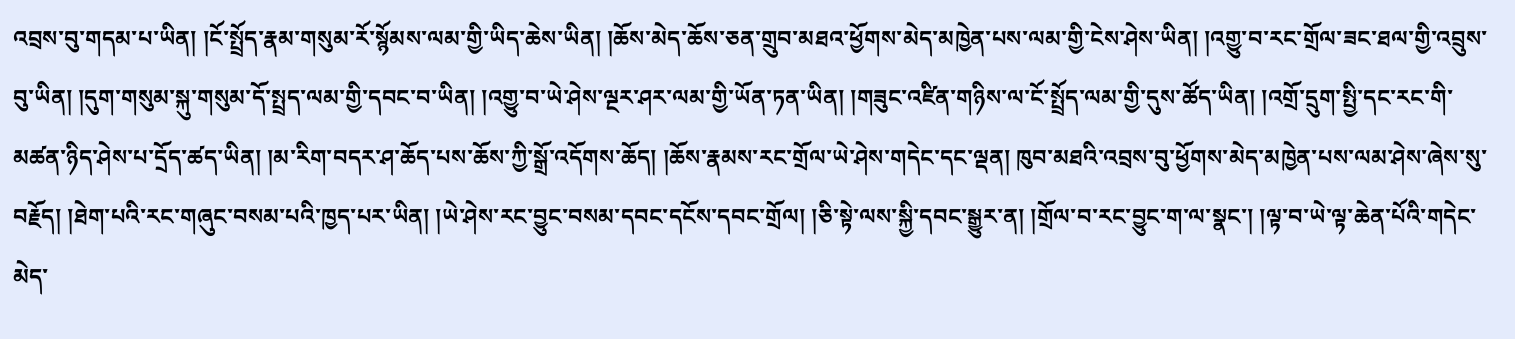འབྲས་བུ་གདམ་པ་ཡིན། །ངོ་སྤྲོད་རྣམ་གསུམ་རོ་སྙོམས་ལམ་གྱི་ཡིད་ཆེས་ཡིན། །ཆོས་མེད་ཆོས་ཅན་གྲུབ་མཐའ་ཕྱོགས་མེད་མཁྱེན་པས་ལམ་གྱི་ངེས་ཤེས་ཡིན། །འགྱུ་བ་རང་གྲོལ་ཟང་ཐལ་གྱི་འབྲུས་བུ་ཡིན། །དུག་གསུམ་སྐུ་གསུམ་དོ་སྤྲད་ལམ་གྱི་དབང་བ་ཡིན། །འགྱུ་བ་ཡེ་ཤེས་ལྔར་ཤར་ལམ་གྱི་ཡོན་ཏན་ཡིན། །གཟུང་འཛིན་གཉིས་ལ་ངོ་སྤྲོད་ལམ་གྱི་དུས་ཚོད་ཡིན། །འགྲོ་དྲུག་སྤྱི་དང་རང་གི་མཚན་ཉིད་ཤེས་པ་དྲོད་ཚད་ཡིན། །མ་རིག་བདར་ཤ་ཆོད་པས་ཆོས་ཀྱི་སྒྲོ་འདོགས་ཆོད། །ཆོས་རྣམས་རང་གྲོལ་ཡེ་ཤེས་གདེང་དང་ལྡན། ཁུབ་མཐའི་འབྲས་བུ་ཕྱོགས་མེད་མཁྱེན་པས་ལམ་ཤེས་ཞེས་སུ་བརྗོད། །ཐེག་པའི་རང་གཞུང་བསམ་པའི་ཁྱད་པར་ཡིན། །ཡེ་ཤེས་རང་བྱུང་བསམ་དབང་དངོས་དབང་གྲོལ། །ཅི་སྟེ་ལས་སྐྱི་དབང་སྒྱུར་ན། །གྲོལ་བ་རང་བྱུང་ག་ལ་སྣང་། །ལྟ་བ་ཡེ་ལྟ་ཆེན་པོའི་གདེང་མེད་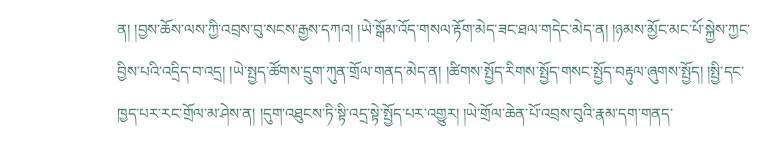ན། །བྱས་ཆོས་ལས་ཀྱི་འབྲས་བུ་སངས་རྒྱས་དཀའ། །ཡེ་སྒོམ་འོད་གསལ་རྟོག་མེད་ཟང་ཐལ་གདེང་མེད་ན། །ཉམས་མྱོང་མང་པོ་སྐྱེས་ཀྱང་བྱིས་པའི་འདྲིད་བ་འདྲ། །ཡེ་སྤྱད་ཚོགས་དྲུག་ཀུན་གྲོལ་གནད་མེད་ན། །ཚིགས་སྤྱོད་རིགས་སྤྱོད་གསང་སྤྱོད་བརྟུལ་ཞུགས་སྤྱོད། །སྤྱི་དང་ཁྱད་པར་རང་གྲོལ་མ་ཤེས་ན། །དུག་འཐུངས་ཏི་སྟི་འདྲ་སྟེ་སྤྱོད་པར་འགྱུར། །ཡེ་གྲོལ་ཆེན་པོ་འབྲས་བུའི་རྣམ་དག་གནད་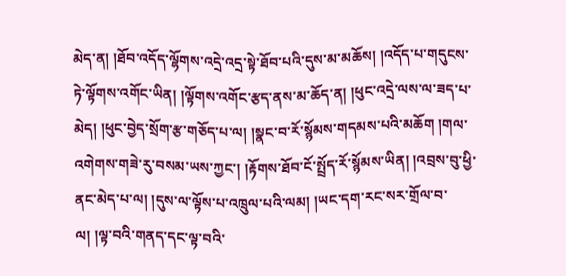མེད་ན། །ཐོབ་འདོད་ལྷོགས་འདྲེ་འདྲ་སྟེ་ཐོབ་པའི་དུས་མ་མཆོས། །འདོད་པ་གདུངས་ཏེ་ལྟོགས་འགོང་ཡིན། །ལྟོགས་འགོང་རྩད་ནས་མ་ཆོད་ན། །ཕུང་འདྲེ་ལས་ལ་ཟད་པ་མེད། །ཕུང་བྱེད་སྲོག་རྩ་གཅོད་པ་ལ། །སྣང་བ་རོ་སྙོམས་གདམས་པའི་མཆོག །གལ་འགེགས་གཟེ་རུ་བསམ་ཡས་ཀྱང་། །རྟོགས་ཐོབ་ངོ་སྤྲོད་རོ་སྙོམས་ཡིན། །འབྲས་བུ་ཕྱི་ནང་མེད་པ་ལ། །དུས་ལ་ལྟོས་པ་འཁྲུལ་པའི་ལམ། །ཡང་དག་རང་སར་གྲོལ་བ་ལ། །ལྟ་བའི་གནད་དང་ལྟ་བའི་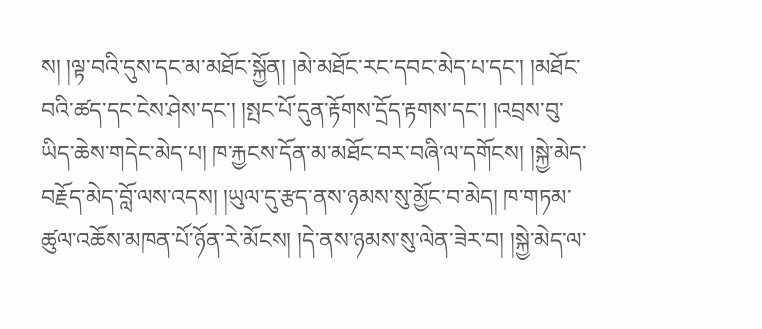ས། །ལྟ་བའི་དུས་དང་མ་མཐོང་སྐྱོན། །མེ་མཐོང་རང་དབང་མེད་པ་དང་། །མཐོང་བའི་ཚད་དང་ངེས་ཤེས་དང་། །སྤང་པོ་དུན་རྟོགས་དྲོད་རྟགས་དང་། །འབྲས་བུ་ཡིད་ཆེས་གདེང་མེད་པ། ཁ་རྐྱངས་དོན་མ་མཐོང་བར་བཞི་ལ་དགོངས། །སྐྱེ་མེད་བརྗོད་མེད་བློ་ལས་འདས། །ཡུལ་དུ་རྩད་ནས་ཉམས་སུ་མྱོང་བ་མེད། ཁ་གཏམ་ཚུལ་འཆོས་མཁན་པོ་ཉོན་རེ་མོངས། །དེ་ནས་ཉམས་སུ་ལེན་ཟེར་བ། །སྐྱེ་མེད་ལ་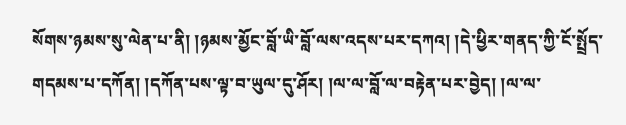སོགས་ཉམས་སུ་ལེན་པ་ནི། །ཉམས་མྱོང་བློ་ཡི་བློ་ལས་འདས་པར་དཀའ། །དེ་ཕྱིར་གནད་ཀྱི་ངོ་སྤྲོད་གདམས་པ་དཀོན། །དཀོན་པས་ལྟ་བ་ཡུལ་དུ་ཤོར། །ལ་ལ་བློ་ལ་བརྟེན་པར་བྱེད། །ལ་ལ་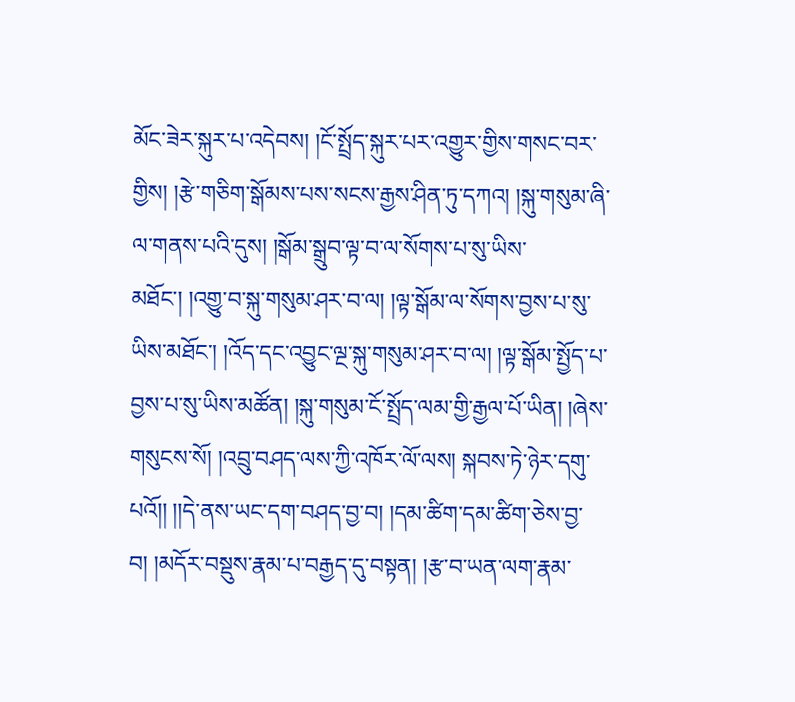མོང་ཟེར་སྐུར་པ་འདེབས། །ངོ་སྤྲོད་སྐུར་པར་འགྱུར་གྱིས་གསང་བར་གྱིས། །རྩེ་གཅིག་སྒོམས་པས་སངས་རྒྱས་ཤིན་ཏུ་དཀའ། །སྐུ་གསུམ་ཞི་ལ་གནས་པའི་དུས། །སྒོམ་སྒྲུབ་ལྟ་བ་ལ་སོགས་པ་སུ་ཡིས་མཐོང་། །འགྱུ་བ་སྐུ་གསུམ་ཤར་བ་ལ། །ལྟ་སྒོམ་ལ་སོགས་བྱས་པ་སུ་ཡིས་མཐོང་། །འོད་དང་འབྱུང་ལྔ་སྐུ་གསུམ་ཤར་བ་ལ། །ལྟ་སྒོམ་སྤྱོད་པ་བྱས་པ་སུ་ཡིས་མཚོན། །སྐུ་གསུམ་ངོ་སྤྲོད་ལམ་གྱི་རྒྱལ་པོ་ཡིན། །ཞེས་གསུངས་སོ། །འབྲུ་བཤད་ལས་ཀྱི་འཁོར་ལོ་ལས། སྐབས་ཏེ་ཉེར་དགུ་པའོ།། །།དེ་ནས་ཡང་དག་བཤད་བྱ་བ། །དམ་ཚིག་དམ་ཚིག་ཅེས་བྱ་བ། །མདོར་བསྡུས་རྣམ་པ་བརྒྱད་དུ་བསྟན། །རྩ་བ་ཡན་ལག་རྣམ་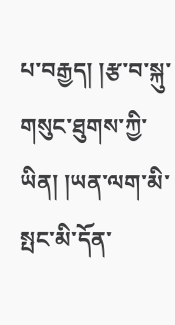པ་བརྒྱད། །རྩ་བ་སྐུ་གསུང་ཐུགས་ཀྱི་ཡིན། །ཡན་ལག་མི་སྤང་མི་དོན་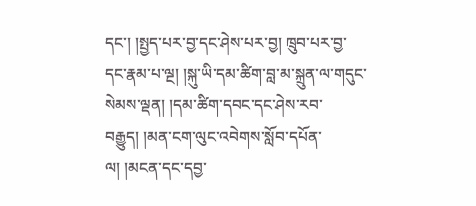དང་། །སྤྱད་པར་བྱ་དང་ཤེས་པར་བྱ། ཁྲུབ་པར་བྱ་དང་རྣམ་པ་ལྔ། །སྐུ་ཡི་དམ་ཚིག་བླ་མ་སྐྲུན་ལ་གདུང་སེམས་ལྡན། །དམ་ཚིག་དབང་དང་ཤེས་རབ་བརྒྱུད། །མན་ངག་ལུང་འབེགས་སློབ་དཔོན་ལ། །མངན་དང་དབྱ་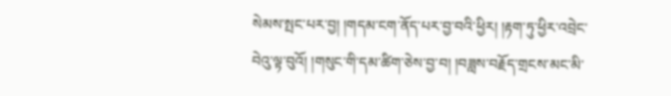སེམས་སྤང་པར་བྱ། །གདམ་ངག་ནོད་པར་བྱ་བའི་ཕྱིར། །རྟག་ཏུ་ཕྱིར་འབྲེང་བེའུ་ལྟ་བུའོ། །གསུང་གི་དམ་ཚིག་ཅེས་བྱ་བ། །བཟླས་བརྗོད་གྲངས་མང་མི་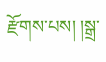རྫོགས་པས། །སྒྲ་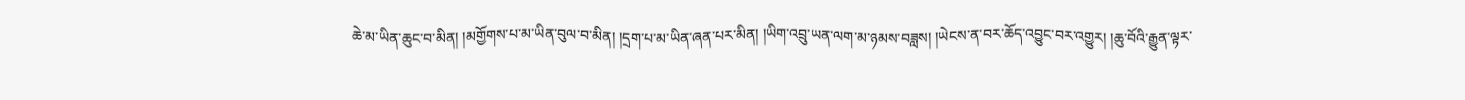ཆེ་མ་ཡིན་ཆུང་བ་མིན། །མགྱོགས་པ་མ་ཡིན་བུལ་བ་མིན། །དྲག་པ་མ་ཡིན་ཞན་པར་མིན། །ཡིག་འབྲུ་ཡན་ལག་མ་ཉམས་བཟླས། །ཡེངས་ན་བར་ཆོད་འབྱུང་བར་འགྱུར། །ཆུ་བོའི་རྒྱུན་ལྟར་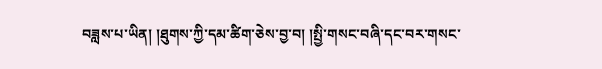བཟླས་པ་ཡིན། །ཐུགས་ཀྱི་དམ་ཚིག་ཅེས་བྱ་བ། །སྤྱི་གསང་བཞི་དང་བར་གསང་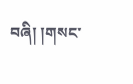བཞི། །གསང་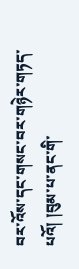བར་འོས་དང་གསང་བར་གཉེར་གཏད་པའོ། །བུམ་པ་ནང་གི་